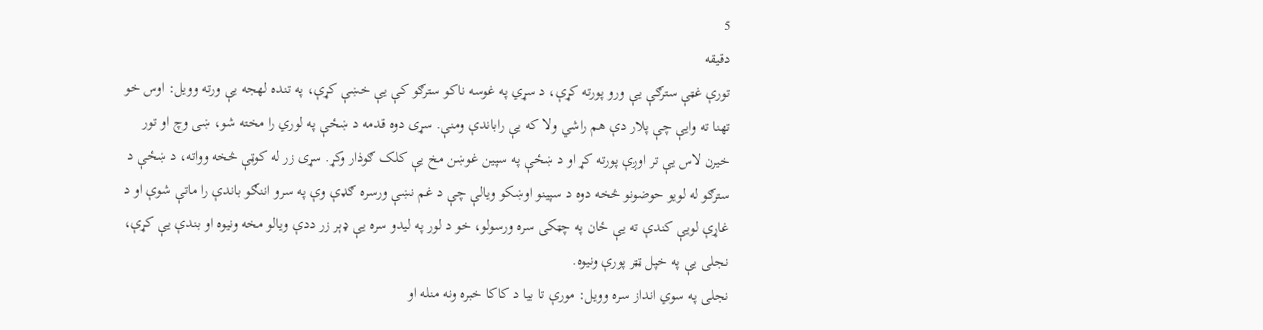5
دقیقه
تورې غټې سترګې یې ورو پورته کړې، د سړي په غوسه ناکو سترګو کې یې خښې کړې، په تنده لهجه یې ورته وويل: اوس خو تهنا ته وايې چې پلار دې هم راشي ولا که یې راباندې ومنې. سړی دوه قدمه د ښځې په لوري را مخته شو، ښی وچ او تور خیرن لاس یې تر اوږې پورته کړ او د ښځې په سپين غوښن مخ یې کلک ګوذار وکړ. سړی زر له کوټې څخه وواته، د ښځې د سترګو له لویو حوضونو څخه دوه د سپينو اوښکو ويالې چې د غم نښې ورسره ګډې وې په سرو اننګو باندې را ماتې شوې او د غاړې لویې کندې ته یې ځان په چټکی سره ورسولو، خو د لور په ليدو سره یې ډېر زر ددې ويالو مخه ونيوه او بندې یې کړې، نجلی یې په خپل ټټر پورې ونيوه.
نجلی په سوي انداز سره وويل: مورې تا بیا د کاکا خبره ونه منله او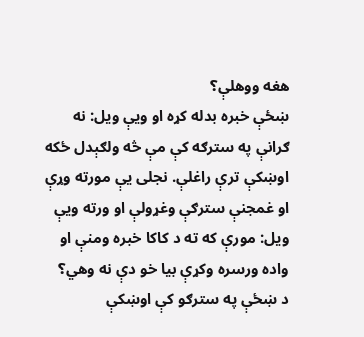هغه ووهلې؟
ښځې خبره بدله کړه او ويې ويل: نه ګرانې په سترګه کې مې څه ولګېدل ځکه اوښکې ترې راغلې. نجلی یې مورته وړې او غمجنې سترګې وغړولې او ورته ويې ويل: مورې که ته د کاکا خبره ومنې او واده ورسره وکړې بیا خو دې نه وهي؟
د ښځې په سترګو کې اوښکې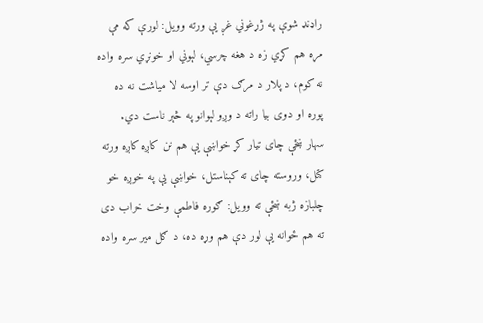راډنډ شوې په ژړغوني غږ یې ورته وويل: لورې که مې مړه هم کړي زه د هغه چرسي، لېوني او خونړي سره واده نه کوم، د پلار د مرګ دې تر اوسه لا مياشت نه ده پوره او دوی بیا راته د وږو لېوانو په څېر ناست دي.
سهار ښځې چای تيار کړ خواښې یې هم نن کاږه کاږه ورته کتل، وروسته چای ته کېناستل، خواښې یې په خوږه خو چلبازه ژبه ښځې ته وويل: ګوره فاطمې وخت خراب دی ته هم ځوانه یې لور دې هم وړه ده، د ګل مير سره واده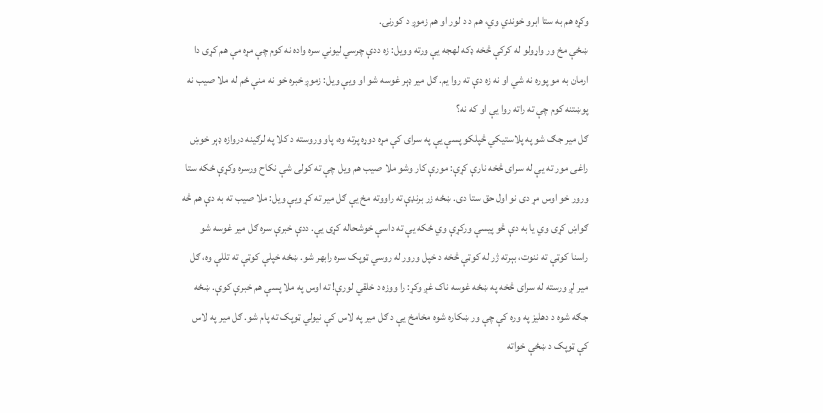وکړه هم به ستا ابرو خوندي وي، هم د د لور او هم زموږ د کورنۍ.
ښځې مخ ور واړولو له کرکې څخه ډکه لهجه یې ورته وويل: زه ددې چرسي ليوني سره واده نه کوم چې مړه مې هم کړی دا ارمان به مو پوره نه شي او نه زه دې ته روا يم. ګل مير ډېر غوسه شو او ويې ويل: زموږ خبره خو نه منې ځم له ملا صیب نه پوښتنه کوم چې ته راته روا یې او که نه؟
ګل مير جګ شو په پلاستيکي څپلکو پسې یې په سرای کې مړه دوړه پرته وه، پاو وروسته د کلا په لرګينه دروازه ډېر خوښ راغی مور ته یې له سرای څخه نارې کړې: مورې کار وشو ملا صیب هم ويل چې ته کولی شې نکاح ورسره وکړې ځکه ستا ورور خو اوس مړ دی نو اول حق ستا دی. ښځه زر برنډې ته راووته مخ یې ګل مير ته کړ ویې ویل: ملا صیب ته به دې هم څه ګواښ کړی وي يا به دې څو پيسې ورکړې وي ځکه یې ته داسې خوشحاله کړی یې. ددې خبرې سره ګل میر غوسه شو راسنا کوټې ته ننوت، بېرته ژر له کوټې څخه د خپل ورور له روسي ټوپک سره رابهر شو. ښځه خپلې کوټې ته تللې وه، ګل میر لږ ورسته له سرای څخه په ښځه غوسه ناک غږ وکړ: را ووزه د خلقي لورې! ته اوس په ملا پسې هم خبرې کوې. ښځه جګه شوه د دهليز په وره کې چې ور ښکاره شوه مخامخ یې د ګل مير په لاس کې نيولي ټوپک ته پام شو. ګل میر په لاس کې ټوپک د ښځې خواته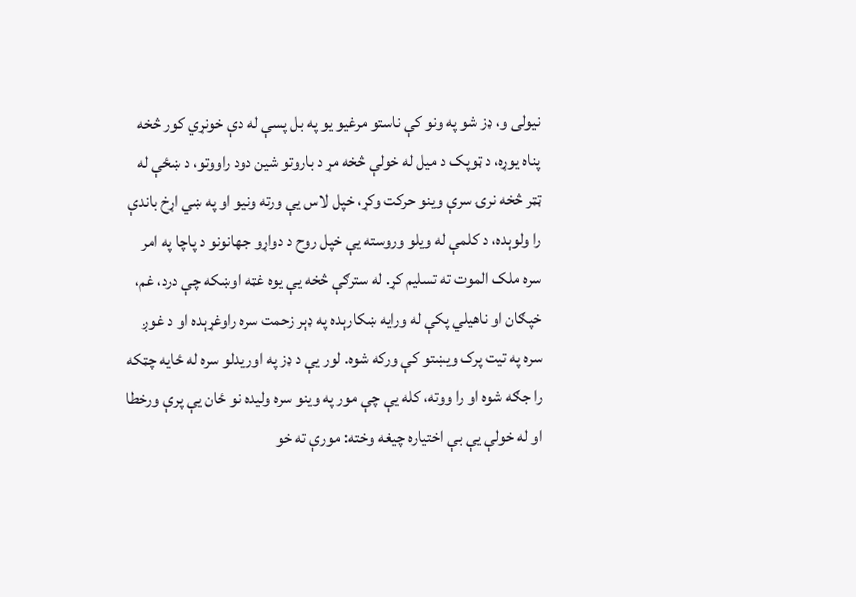نيولی و، ډز شو په ونو کې ناستو مرغيو يو په بل پسې له دې خونړي کور څخه پناه يوړه، د ټوپک د ميل له خولې څخه مړ د باروتو شين دود راووتو، د ښځې له ټټر څخه نرۍ سرې وينو حرکت وکړ، خپل لاس یې ورته ونيو او په ښي اړخ باندې را ولوېده، د کلمې له ويلو وروسته یې خپل روح د دواړو جهانونو د پاچا په امر سره ملک الموت ته تسليم کړ. له سترګې څخه یې يوه غټه اوښکه چې درد، غم، خپګان او ناهيلي پکې له ورايه ښکارېده په ډېر زحمت سره راوغړېده او د غوږ سره په تيت پرک ويښتو کې ورکه شوه. لور یې د ډز په اوریدلو سره له ځايه چټکه را جګه شوه او را ووته، کله یې چې مور په وينو سره ولیده نو ځان یې پرې ورخطا او له خولې یې بې اختیاره چيغه وخته: مورې ته خو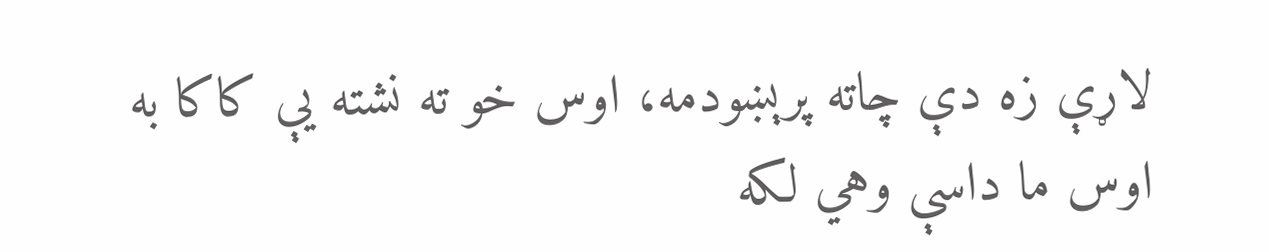لاړې زه دې چاته پرېښودمه، اوس خو ته نشته یې کاکا به اوس ما داسې وهي لکه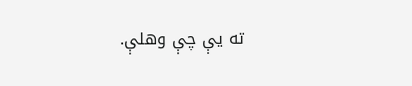ته یې چې وهلې.